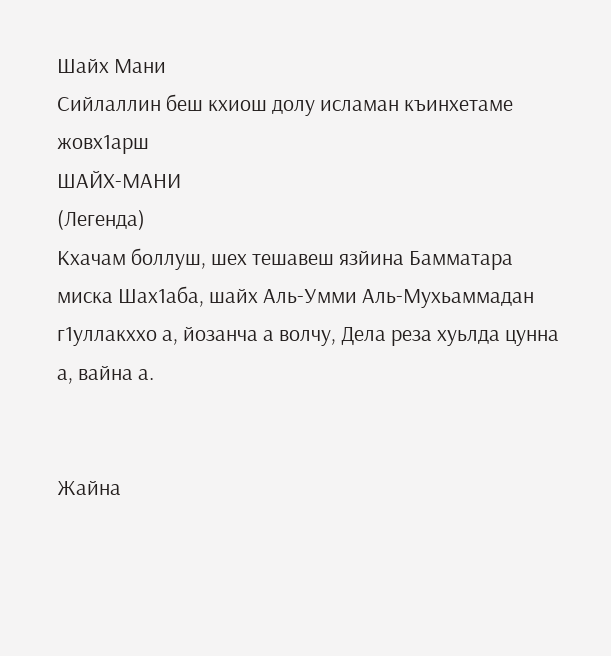Шайх Мани
Сийлаллин беш кхиош долу исламан къинхетаме жовх1арш
ШАЙХ-МАНИ
(Легенда)
Кхачам боллуш, шех тешавеш язйина Бамматара миска Шах1аба, шайх Аль-Умми Аль-Мухьаммадан г1уллакххо а, йозанча а волчу, Дела реза хуьлда цунна а, вайна а.


Жайна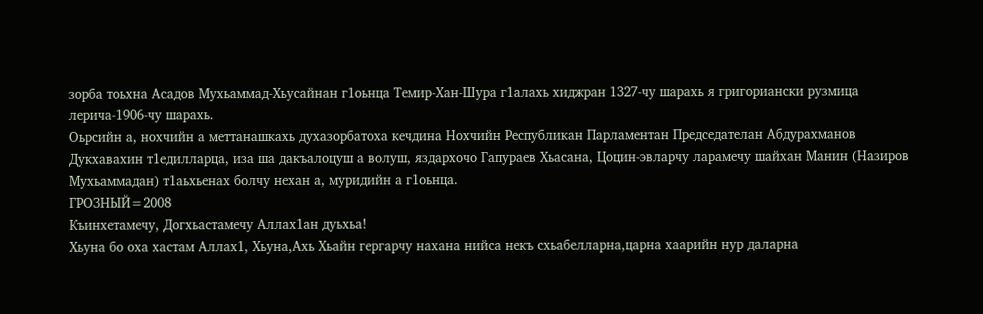зорба тоьхна Асадов Мухьаммад-Хьусайнан г1оьнца Темир-Хан-Шура г1алахь хиджран 1327-чу шарахь я григориански рузмица лерича-1906-чу шарахь.
Оьрсийн а, нохчийн а меттанашкахь духазорбатоха кечдина Нохчийн Республикан Парламентан Председателан Абдурахманов Дукхавахин т1едилларца, иза ша дакъалоцуш а волуш, яздархочо Гапураев Хьасана, Цоцин-эвларчу ларамечу шайхан Манин (Назиров Мухьаммадан) т1аьхьенах болчу нехан а, муридийн а г1оьнца.
ГРОЗНЫЙ=2008
Къинхетамечу, Догхьастамечу Аллах1ан дуьхьа!
Хьуна бо оха хастам Аллах1, Хьуна,Ахь Хьайн гергарчу нахана нийса некъ схьабелларна,царна хаарийн нур даларна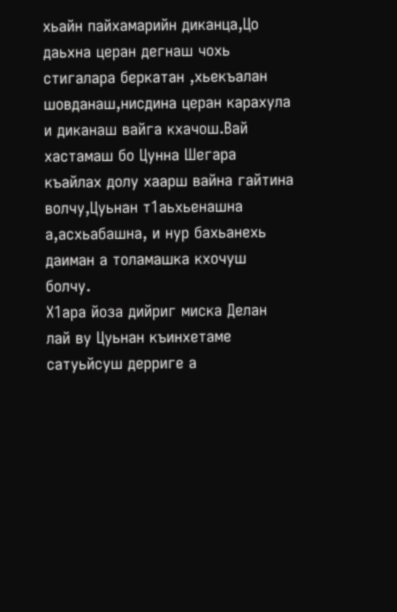хьайн пайхамарийн диканца,Цо даьхна церан дегнаш чохь стигалара беркатан ,хьекъалан шовданаш,нисдина церан карахула и диканаш вайга кхачош.Вай хастамаш бо Цунна Шегара къайлах долу хаарш вайна гайтина волчу,Цуьнан т1аьхьенашна а,асхьабашна, и нур бахьанехь даиман а толамашка кхочуш болчу.
Х1ара йоза дийриг миска Делан лай ву Цуьнан къинхетаме сатуьйсуш дерриге а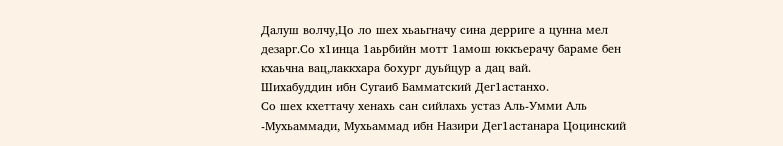Далуш волчу,Цо ло шех хьаьгначу сина дерриге а цунна мел дезарг.Со х1инца 1аьрбийн мотт 1амош юккъерачу бараме бен кхаьчна вац,лаккхара бохург дуьйцур а дац вай.
Шихабуддин ибн Сугаиб Бамматский Дег1астанхо.
Со шех кхеттачу хенахь сан сийлахь устаз Аль-Умми Аль -Мухьаммади, Мухьаммад ибн Назири Дег1астанара Цоцинский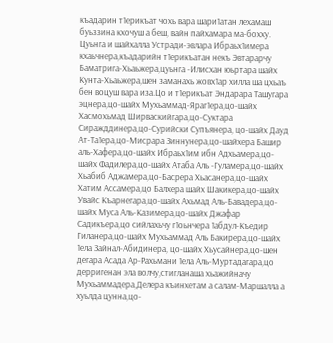къадарин т1ерикъат чохь вара шари1атан лехамаш буьззина кхочуш а беш, вайн пайхамара ма-бохху.
Цуьнга и шайхалла Устради-эвлара Ибраьх1имера кхаьчнера,къадарийн т1ерикъатан некъ Эвтарарчу Баматрига-Хьаьжера,цуьнга -Илисхан юьртара шайх Кунта-Хьаьжера,шен заманахь жовх1ар хилла ша цхьаъ бен воцуш вара иза.Цо и т1ерикъат Эндарара Ташугара эцнера,цо-шайх Мухьаммад-Яраг1ера,цо-шайх Хасмохьмад Ширваскийгара,цо-Суктара Сиражддинера,цо-Сурийски Супъянера, цо-шайх Дауд Ат-Та1ера,цо-Мисрара Зиннунера,цо-шайхера Башир аль-Хафера,цо-шайх Ибраьх1им ибн Адхьамера,цо-шайх Фадилера,цо-шайх Атаба Аль -Гуламера,цо-шайх Хьабиб Аджамера,цо-Басрера Хьасанера,цо-шайх Хатим Ассамера,цо Балхера шайх Шакикера,цо-шайх Увайс Къарнегара,цо-шайх Ахьмад Аль-Бавадера,цо-шайх Муса Аль-Казимера,цо-шайх Джафар Садикъера,цо сийлахьчу г1оьнчера 1абдул-Къедир Гиланера,цо-шайх Мухьаммад Аль Бакирера,цо-шайх 1ела Зайнал-Абидинера, цо-шайх Хьусайнера,цо-шен дегара Асада Ар-Рахьмани 1ела Аль-Муртадагара,цо дерригенан эла волчу,стигланаша хьажийначу Мухьаммадера,Делера къинхетам а салам-Маршалла а хуьлда цунна,цо-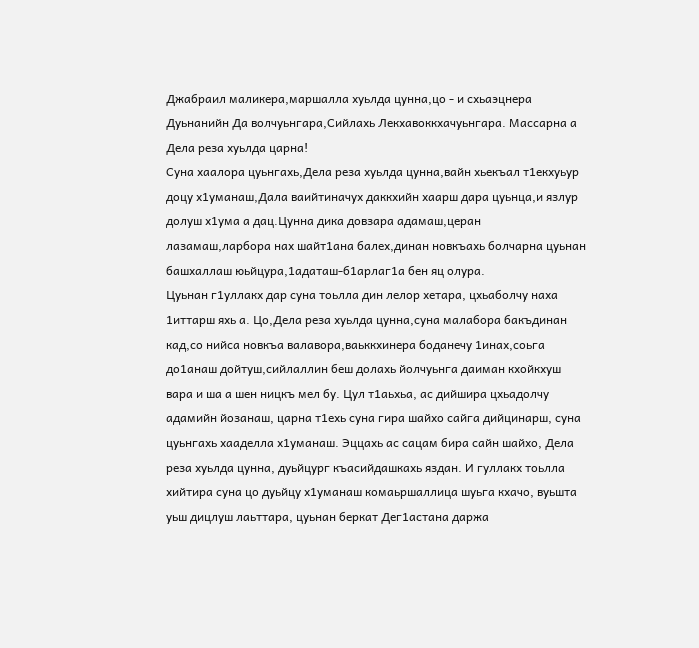Джабраил маликера,маршалла хуьлда цунна,цо - и схьаэцнера Дуьнанийн Да волчуьнгара,Сийлахь Лекхавоккхачуьнгара. Массарна а Дела реза хуьлда царна!
Суна хаалора цуьнгахь,Дела реза хуьлда цунна,вайн хьекъал т1екхуьур доцу х1уманаш,Дала ваийтиначух даккхийн хаарш дара цуьнца,и язлур долуш х1ума а дац.Цунна дика довзара адамаш,церан лазамаш,ларбора нах шайт1ана балех,динан новкъахь болчарна цуьнан башхаллаш юьйцура,1адаташ-б1арлаг1а бен яц олура.
Цуьнан г1уллакх дар суна тоьлла дин лелор хетара, цхьаболчу наха 1иттарш яхь а. Цо,Дела реза хуьлда цунна,суна малабора бакъдинан кад,со нийса новкъа валавора,ваьккхинера боданечу 1инах,соьга до1анаш дойтуш,сийлаллин беш долахь йолчуьнга даиман кхойкхуш вара и ша а шен ницкъ мел бу. Цул т1аьхьа, ас дийшира цхьадолчу адамийн йозанаш, царна т1ехь суна гира шайхо сайга дийцинарш, суна цуьнгахь хааделла х1уманаш. Эццахь ас сацам бира сайн шайхо, Дела реза хуьлда цунна, дуьйцург къасийдашкахь яздан. И гуллакх тоьлла хийтира суна цо дуьйцу х1уманаш комаьршаллица шуьга кхачо, вуьшта уьш дицлуш лаьттара, цуьнан беркат Дег1астана даржа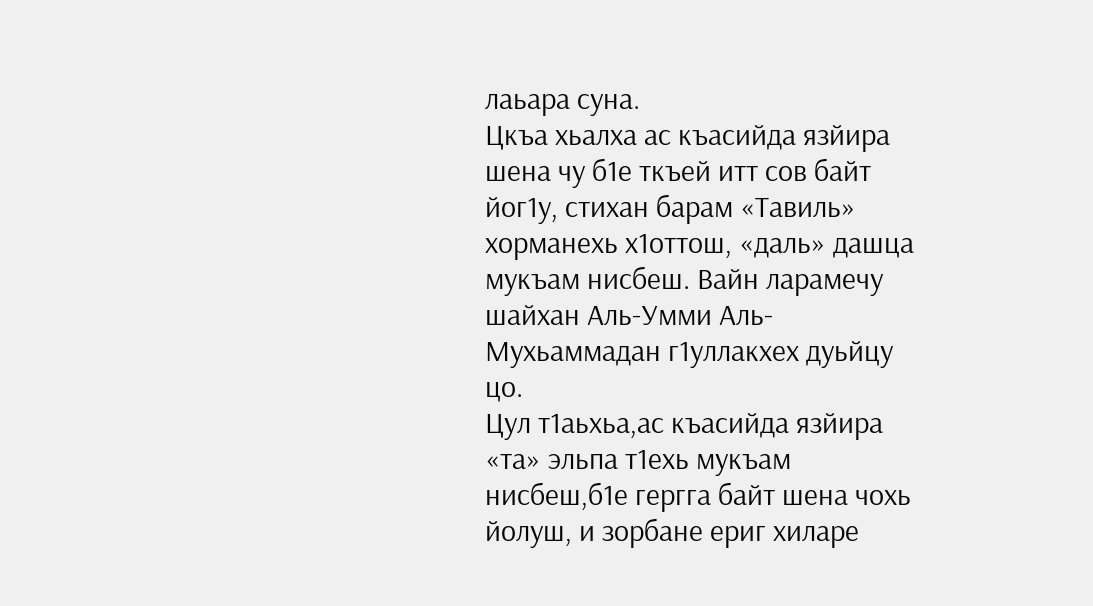лаьара суна.
Цкъа хьалха ас къасийда язйира шена чу б1е ткъей итт сов байт йог1у, стихан барам «Тавиль» хорманехь х1оттош, «даль» дашца мукъам нисбеш. Вайн ларамечу шайхан Аль-Умми Аль-Мухьаммадан г1уллакхех дуьйцу цо.
Цул т1аьхьа,ас къасийда язйира «та» эльпа т1ехь мукъам нисбеш,б1е гергга байт шена чохь йолуш, и зорбане ериг хиларе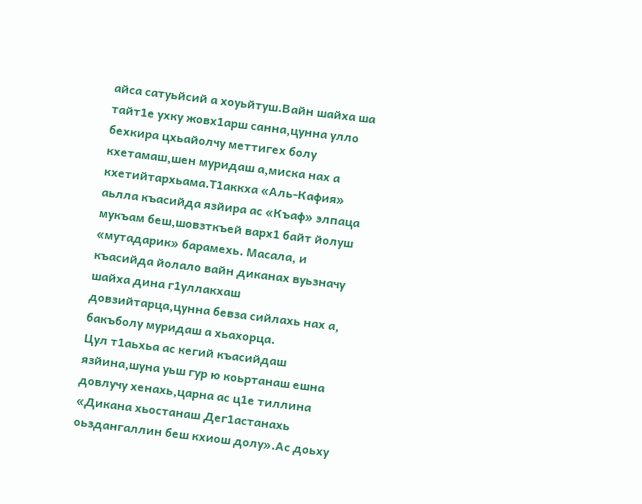айса сатуьйсий а хоуьйтуш.Вайн шайха ша тайт1е ухку жовх1арш санна,цунна улло бехкира цхьайолчу меттигех болу кхетамаш,шен муридаш а,миска нах а кхетийтархьама.Т1аккха «Аль-Кафия» аьлла къасийда язйира ас «Къаф» элпаца мукъам беш,шовзткъей варх1 байт йолуш «мутадарик» барамехь. Масала, и къасийда йолало вайн диканах вуьзначу шайха дина г1уллакхаш довзийтарца,цунна бевза сийлахь нах а, бакъболу муридаш а хьахорца.
Цул т1аьхьа ас кегий къасийдаш язйина,шуна уьш гур ю коьртанаш ешна довлучу хенахь,царна ас ц1е тиллина «Дикана хьостанаш Дег1астанахь оьздангаллин беш кхиош долу».Ас доьху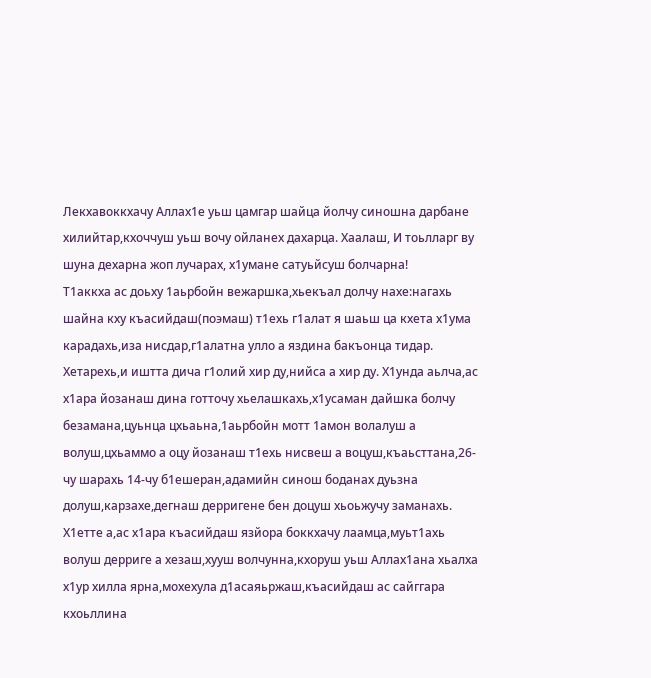Лекхавоккхачу Аллах1е уьш цамгар шайца йолчу синошна дарбане хилийтар,кхоччуш уьш вочу ойланех дахарца. Хаалаш, И тоьлларг ву шуна дехарна жоп лучарах, х1умане сатуьйсуш болчарна!
Т1аккха ас доьху 1аьрбойн вежаршка,хьекъал долчу нахе:нагахь шайна кху къасийдаш(поэмаш) т1ехь г1алат я шаьш ца кхета х1ума карадахь,иза нисдар,г1алатна улло а яздина бакъонца тидар. Хетарехь,и иштта дича г1олий хир ду,нийса а хир ду. Х1унда аьлча,ас х1ара йозанаш дина готточу хьелашкахь,х1усаман дайшка болчу безамана,цуьнца цхьаьна,1аьрбойн мотт 1амон волалуш а волуш,цхьаммо а оцу йозанаш т1ехь нисвеш а воцуш,къаьсттана,26-чу шарахь 14-чу б1ешеран,адамийн синош боданах дуьзна долуш,карзахе,дегнаш дерригене бен доцуш хьоьжучу заманахь. Х1етте а,ас х1ара къасийдаш язйора боккхачу лаамца,муьт1ахь волуш дерриге а хезаш,хууш волчунна,кхоруш уьш Аллах1ана хьалха х1ур хилла ярна,мохехула д1асаяьржаш,къасийдаш ас сайггара кхоьллина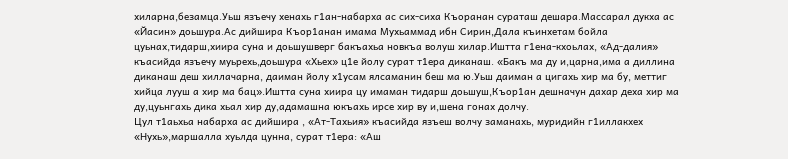хиларна,безамца.Уьш язъечу хенахь г1ан-набарха ас сих-сиха Къоранан сураташ дешара.Массарал дукха ас «Йасин» доьшура.Ас дийшира Къор1анан имама Мухьаммад ибн Сирин,Дала къинхетам бойла цуьнах,тидарш,хиира суна и доьшушверг бакъахьа новкъа волуш хилар.Иштта г1ена-кхоьлах, «Ад-далия» къасийда язъечу муьрехь,доьшура «Хьех» ц1е йолу сурат т1ера диканаш. «Бакъ ма ду и,царна,има а диллина диканаш деш хиллачарна, даиман йолу х1усам ялсаманин беш ма ю.Уьш даиман а цигахь хир ма бу, меттиг хийца лууш а хир ма бац».Иштта суна хиира цу имаман тидарш доьшуш,Къор1ан дешначун дахар деха хир ма ду,цуьнгахь дика хьал хир ду,адамашна юкъахь ирсе хир ву и,шена гонах долчу.
Цул т1аьхьа набарха ас дийшира , «Ат-Тахьия» къасийда язъеш волчу заманахь, муридийн г1иллакхех «Нухь»,маршалла хуьлда цунна, сурат т1ера: «Аш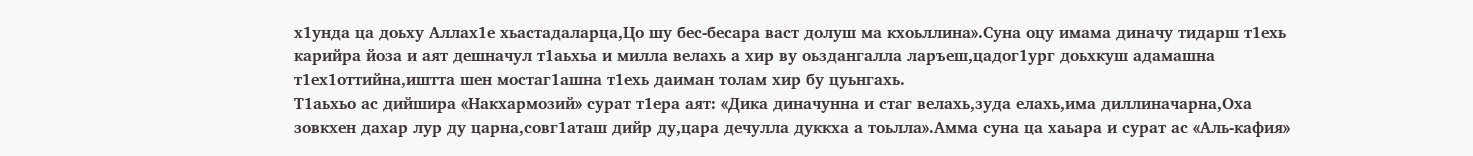х1унда ца доьху Аллах1е хьастадаларца,Цо шу бес-бесара васт долуш ма кхоьллина».Суна оцу имама диначу тидарш т1ехь карийра йоза и аят дешначул т1аьхьа и милла велахь а хир ву оьздангалла ларъеш,цадог1ург доьхкуш адамашна т1ех1оттийна,иштта шен мостаг1ашна т1ехь даиман толам хир бу цуьнгахь.
Т1аьхьо ас дийшира «Накхармозий» сурат т1ера аят: «Дика диначунна и стаг велахь,зуда елахь,има диллиначарна,Оха зовкхен дахар лур ду царна,совг1аташ дийр ду,цара дечулла дуккха а тоьлла».Амма суна ца хаьара и сурат ас «Аль-кафия»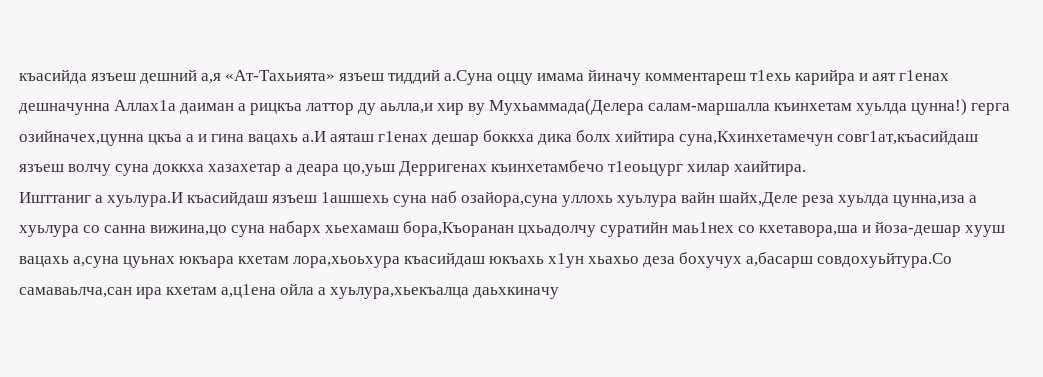къасийда язъеш дешний а,я «Ат-Тахьията» язъеш тиддий а.Суна оццу имама йиначу комментареш т1ехь карийра и аят г1енах дешначунна Аллах1а даиман а рицкъа латтор ду аьлла,и хир ву Мухьаммада(Делера салам-маршалла къинхетам хуьлда цунна!) герга озийначех,цунна цкъа а и гина вацахь а.И аяташ г1енах дешар боккха дика болх хийтира суна,Кхинхетамечун совг1ат,къасийдаш язъеш волчу суна доккха хазахетар а деара цо,уьш Дерригенах къинхетамбечо т1еоьцург хилар хаийтира.
Ишттаниг а хуьлура.И къасийдаш язъеш 1ашшехь суна наб озайора,суна уллохь хуьлура вайн шайх,Деле реза хуьлда цунна,иза а хуьлура со санна вижина,цо суна набарх хьехамаш бора,Къоранан цхьадолчу суратийн маь1нех со кхетавора,ша и йоза-дешар хууш вацахь а,суна цуьнах юкъара кхетам лора,хьоьхура къасийдаш юкъахь х1ун хьахьо деза бохучух а,басарш совдохуьйтура.Со самаваьлча,сан ира кхетам а,ц1ена ойла а хуьлура,хьекъалца даьхкиначу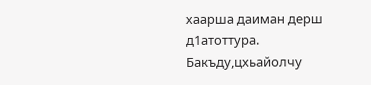хаарша даиман дерш д1атоттура.
Бакъду,цхьайолчу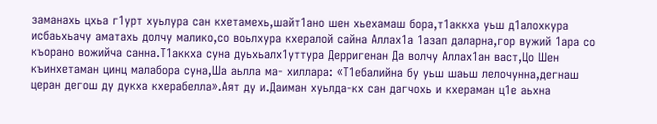заманахь цхьа г1урт хуьлура сан кхетамехь,шайт1ано шен хьехамаш бора,т1аккха уьш д1алохкура исбаьхьачу аматахь долчу малико,со воьлхура кхералой сайна Аллах1а 1азап даларна,гор вужий 1ара со къорано вожийча санна.Т1аккха суна дуьхьалх1уттура Дерригенан Да волчу Аллах1ан васт,Цо Шен къинхетаман цинц малабора суна,Ша аьлла ма- хиллара: «Т1ебалийна бу уьш шаьш лелочунна,дегнаш церан дегош ду дукха кхерабелла».Аят ду и.Даиман хуьлда-кх сан дагчохь и кхераман ц1е аьхна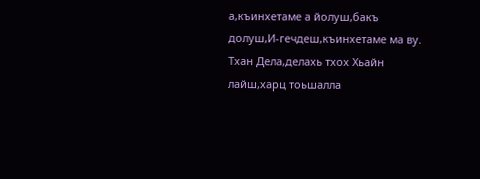а,къинхетаме а йолуш,бакъ долуш,И-гечдеш,къинхетаме ма ву.
Тхан Дела,делахь тхох Хьайн лайш,харц тоьшалла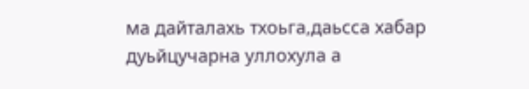ма дайталахь тхоьга,даьсса хабар дуьйцучарна уллохула а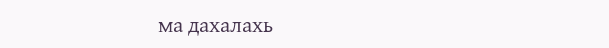ма дахалахь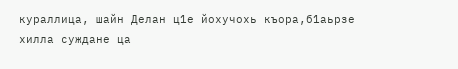кураллица, шайн Делан ц1е йохучохь къора,б1аьрзе хилла суждане ца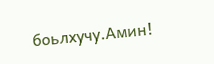боьлхучу.Амин!